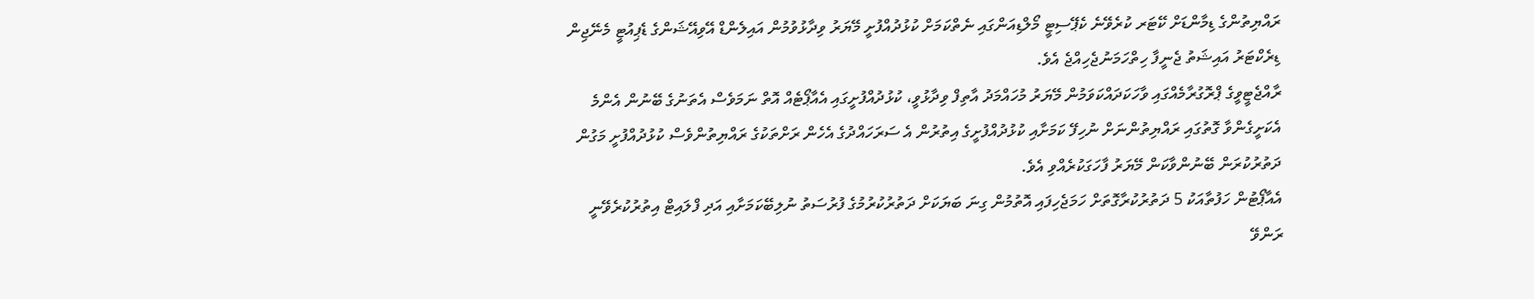ރައްޔިތުންގެ ޑިމާންޑަށް ކޭޓަރ ކުރެވޭނެ ކެޕޭސިޓީ މޯލްޑިއަންގައި ނެތްކަމަށް ކުޅުދުއްފުށީ މޭޔަރު ވިދާޅުވުމުން އައިލެންޑް އޭވިއޭޝަންގެ ޑެޕިއުޓީ މެނޭޖިން ޑިރެކްޓަރު އައިޝަތު ޖެނީފާ ހިތްހަމަނުޖެހިއްޖެ އެވެ.
ރާއްޖެޓީވީގެ ޕްރޮގުރާމެއްގައި ވާހަކަދައްކަވަމުން މޭޔަރު މުހައްމަދު އާތިފް ވިދާޅުވީ، ކުޅުދުއްފުށީގައި އެއާޕޯޓެއް އޮތް ނަމަވެސް އެތަނުގެ ބޭނުން އެންމެ އެކަށީގެންވާ ގޮތުގައި ރައްޔިތުންނަށް ނުހިފޭ ކަމަށާއި ކުޅުދުއްފުށީގެ އިތުރުން އެ ސަރަހައްދުގެ އެހެން ރަށްތަކުގެ ރައްޔިތުންވެސް ކުޅުދުއްފުށީ މަގުން ދަތުރުކުރަން ބޭނުންވާކަން މޭޔަރު ފާހަގަކުރެއްވި އެވެ.
އެއާޕޯޓުން ހަފުތާއަކު 5 ދަތުރުކުރާގޮތަށް ހަމަޖެހިފައި އޮތުމުން ގިނަ ބަޔަކަށް ދަތުރުކުރުމުގެ ފުރުސަތު ނުލިބޭކަމަށާއި އަދި ފްލައިޓް އިތުރުކުރެވޭނީ ރަންވޭ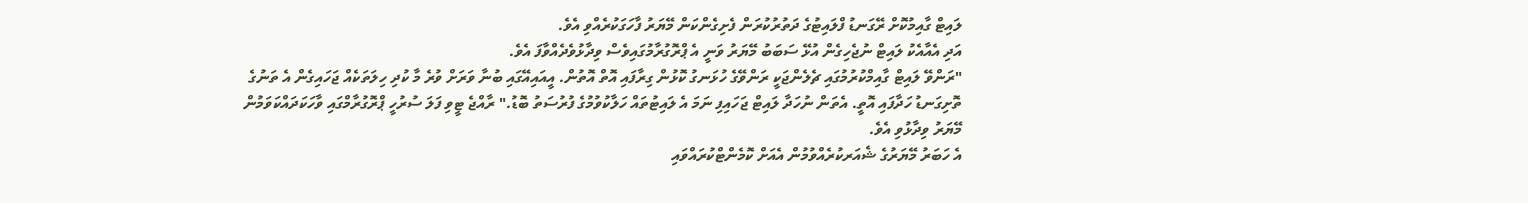ލައިޓް ގާއިމުކޮށް ރޭގަނޑު ފްލައިޓުގެ ދަތުރުކުރަން ފެށިގެންކަން މޭޔަރު ފާހަގަކުރެއްވި އެވެ.
އަދި އެއާއެކު ލައިޓް ނުޖެހިގެން އުޅޭ ސަބަބު މޭޔަރު ވަނީ އެ ޕްރޮގުރާމުގައިވެސް ވިދާޅުވެދެއްވާފަ އެވެ.
"ރަންވޭ ލައިޓް ގާއިމްކުރުމުގައި ޗެލެންޖަކީ ރަންވޭގެ ހުޅަނގު ކޮޅުން ގިރާފައި އޮތް އޮތުން. އީއައިއޭގައި ބުނާ ވަރަށް ވުރެ މާ ކުދި ހިލަތަކެއް ޖަހައިގެން އެ ތަނުގެ ތޮށިގަނޑު ހަދާފައި އޮތީ. އެތަން ނުހަދާ ލައިޓް ޖަހައިފި ނަމަ އެ ލައިޓުތައް ހަލާކުވުމުގެ ފުރުސަތު ބޮޑު." ރާއްޖެ ޓީވި ފަލަ ސުރުހީ ޕްރޮގުރާމްގައި ވާހަކަދައްކަވަމުން މޭޔަރު ވިދާޅުވި އެވެ.
އެ ހަބަރު މޭޔަރުގެ ޝެއަރކުރެއްވުމުން އެއަށް ކޮމެންޓްކުރައްވައި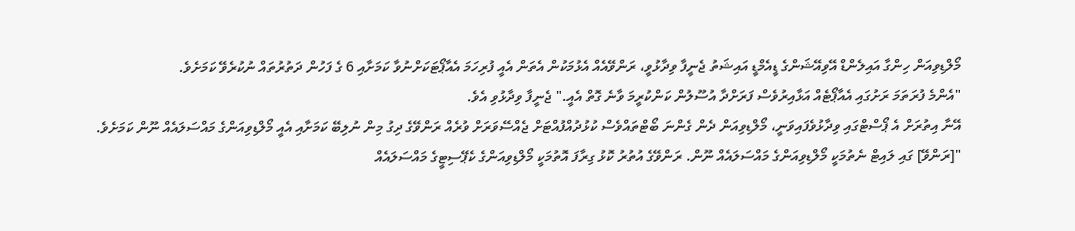މޯލްޑިވިއަން ހިންގާ އައިލެންޑް އޭވިއޭޝަންގެ ޑީއެމްޑީ އައިޝަތު ޖެނީފާ ވިދާޅުވީ، ރަންވޭއެއް އެޅުމަކުން އެތަން އެއީ ފުރިހަމަ އެއާޕޯޓަކަށްނުވާ ކަމަށާއި 6 ގެ ފަހުން ދަތުރުތައް ނުކުރެވޭ ކަމަށެވެ.
"އެންމެ ފުރަތަމަ ރަށުގައި އެއާޕޯޓެއް އަޅާއިރުވެސް ފަރަށްދާ އުސޫލުން ކަންކުރީމަ ވާނެ ގޮތް އެއީ." ޖެނީފާ ވިދާޅުވި އެވެ.
އޭނާ އިތުރަށް އެ ޕޯސްޓްގައި ވިދާޅުވެފައިވަނީ، މޯލްޑިވިއަން ދެން ގެންނަ ބޯޓްތައްވެސް ކުޅުދުއްފުއްޓަށް ޖެއްސޭވަރަށް ވުރެއް ރަންވޭގެ ދިގު މިން ނުލިބޭ ކަމަށާއި އެއީ މޯލްޑިވިއަންގެ މައްސަލައެއް ނޫން ކަމަށެވެ.
"[ރަންވޭ] ގައި ލައިޓް ނެތުމަކީ މޯލްޑިވިއަންގެ މައްސަލައެއް ނޫން. ރަންވޭގެ އުތުރު ކޮޅު ގިރާފަ އޮތުމަކީ މޯލްޑިވިއަންގެ ކެޕޭސިޓީގެ މައްސަލައެއް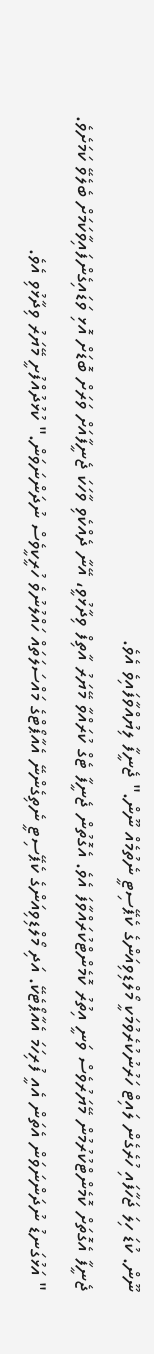ނޫން. ކުޑަ ހިލަ ޖަހާފައި ހުރެގެން ލައިޓް ހަރުނުކުރެވުމަކީ މޯލްޑިވިއަންގެ ކެޕޭސިޓީ ނެތުމެއް ނޫން." ޖެނީފާ ލިޔުއްވާފައިވެ އެވެ.
ޖެނީފާ އެގޮތަށް ކޮމެންޓްކުރުމުން މޭޔަރުވެސް ވަނީ އިތުރު ކޮމެންޓްކުރައްވާފަ އެވެ. އެގޮތުން ޖެނީފާ ޓެގް ކުރައްވާ މޭޔަރު އާތިފް ވިދާޅުވީ، އޭނާ ދެއްކެވި ވާހަކަ ޖެނީފާއަށް ވަރަށް ބޮޑަށް އޮޅި ވަޑައިގެންފައިވާކަމަށް ބެލެވޭ ކަމަށެވެ.
" އަޅުގަނޑު ނުދަންނަވަން އެތަން އެއީ ފުރިހަމަ އެއާޕޯޓެކޭ. އަދި މޯލްޑިވިއަންގެ ކެޕޭސިޓީ ނެތިގެންނޭ އެއާޕޯޓްގެ މައްސަލަތައް ހައްލުނުވެ ހުރީކީވެސް ނުދަންނަވަން." ކުޅުދުއްފުށީ މޭޔަރު ވިދާޅުވި އެވެ.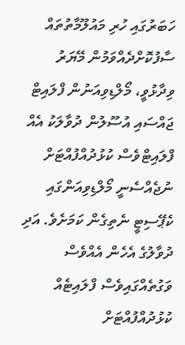ހަބަރުގައި ހުރި މައުލޫމާތުތައް ސާފުކޮށްދެއްވަމުން މޭޔަރު ވިދާޅުވީ، މޯލްޑިވިއަނުން ފްލައިޓް ޖައްސައި އުސޫލުން ދުވާލަކު އެއް ފްލައިޓްވެސް ކުޅުދުއްފުއްޓަށް ނުޖެއްސެނީ މޯލްޑިވިއަންގައި ކެޕޭސިޓީ ނެތިގެން ކަމަށެވެ. އަދި ދުވާލުގެ އެހެން އެއްވެސް ވަގުތެއްގައިވެސް ފްލައިޓެއް ކުޅުދުއްފުއްޓަށް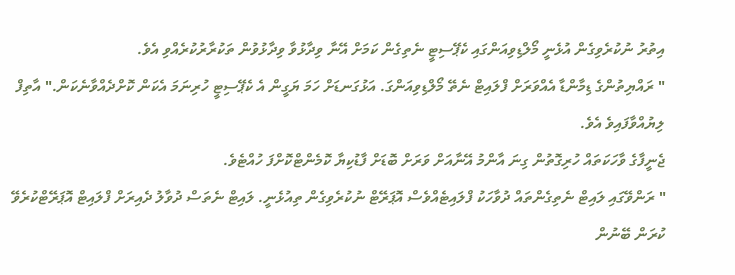އިތުރު ނުކުރެވިގެން އުޅެނީ މޯލްޑިވިއަންގައި ކެޕޭސިޓީ ނެތިގެން ކަމަށް އޭނާ ވިދާޅުވާ ވިދާޅުވުން ތަކުރާރުކުރެއްވި އެވެ.
" ރައްޔިތުންގެ ޑިމާންޑާ އެއްވަރަށް ފްލައިޓް ނެތޭ މޯލްޑިވިއަންގަ. އަޅުގަނޑަށް ހަމަ ޔަގީން އެ ކެޕޭސިޓީ ހުރިނަމަ އެކަން ކޮށްދެއްވާނެކަން." އާތިފް ލިޔުއްވާފައިވެ އެވެ.
ޖެނީފާގެ ވާހަކަތައް ހުރިގޮތުން ގިނަ އާންމު އޭނާއަށް ވަރަށް ބޮޑަށް ފާޑުކިޔާ ކޮމެންޓްކޮށްފަ ހުއްޓެވެ.
" ރަންވޭގައި ލައިޓް ނެތިގެންތައް ދުވާހަކު ފްލައިޓެއްވެސް އޮޕަރޭޓް ނުކުރެވިގެން ތިއުޅެނީ. ލައިޓް ނެތަސް ދުވާލު ދެއިރަށް ފްލައިޓް އޮޕަރޭޓްކުރެވޭ ކުރަން ބޭނުން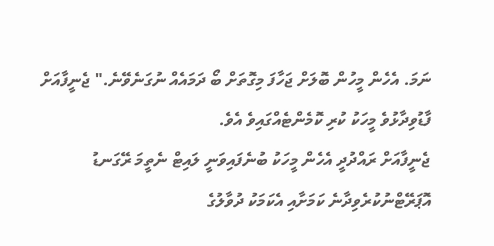ނަމަ. އެހެން މީހުން ބޮލަށް ޖަހާފަ މިގޮތަށް ބޯ ދަމައެއް ނުގަނެވޭނެ." ޖެނީފާއަށް ފާޑުވިދާޅުވެ މީހަކު ކުރި ކޮމެންޓެއްގައިވެ އެވެ.
ޖެނީފާއަށް ރައްދުދީ އެހެން މީހަކު ބުނެފައިވަނީ ލައިޓް ނެތީމަ ރޭގަނޑު އޮޕަރޭޓްނުކުރެވިދާނެ ކަމަށާއި އެކަމަކު ދުވާލުގެ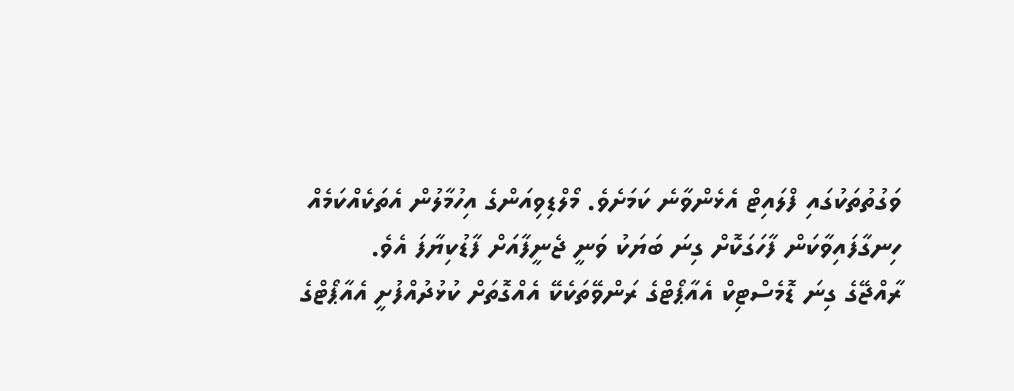ވަގުތުތަކުގައި ފްލައިޓް އެޅެންވާނެ ކަމަށެވެ. މޯލްޑިވިއަންގެ އިހުމާލުން އެތަކެއްކަމެއް ހިނގާފައިވާކަން ފާހަގަކޮށް ގިނަ ބަޔަކު ވަނީ ޖެނީފާއަށް ފާޑުކިޔާފަ އެވެ.
ރާއްޖޭގެ ގިނަ ޑޮމެސްޓިކް އެއާޕޯޓްގެ ރަންވޭތަކެކޭ އެއްގޮތަށް ކުޅުދުއްފުށީ އެއާޕޯޓްގެ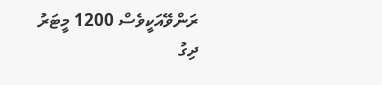ރަންވޭއަކީވެސް 1200 މީޓަރު ދިގު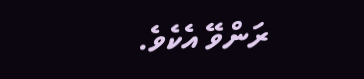ރަންވޭ އެކެވެ.